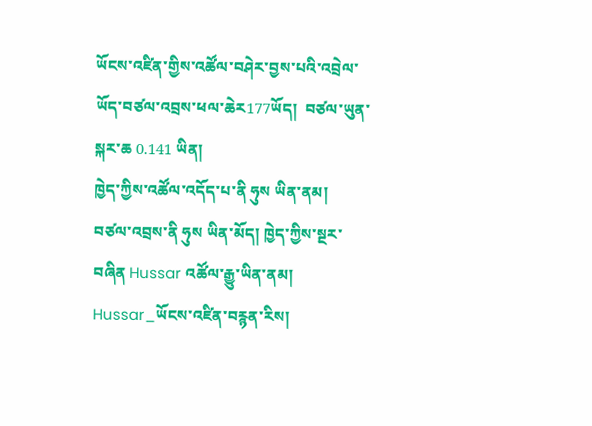ཡོངས་འཛིན་གྱིས་འཚོལ་བཤེར་བྱས་པའི་འབྲེལ་ཡོད་བཙལ་འབྲས་ཕལ་ཆེར177ཡོད།  བཙལ་ཡུན་སྐར་ཆ 0.141 ཡིན།
ཁྱེད་ཀྱིས་འཚོལ་འདོད་པ་ནི ཧུས ཡིན་ནམ།
བཙལ་འབྲས་ནི ཧུས ཡིན་མོད། ཁྱེད་ཀྱིས་སྔར་བཞིན Hussar འཚོལ་རྒྱུ་ཡིན་ནམ།
Hussar_ཡོངས་འཛིན་བརྙན་རིས།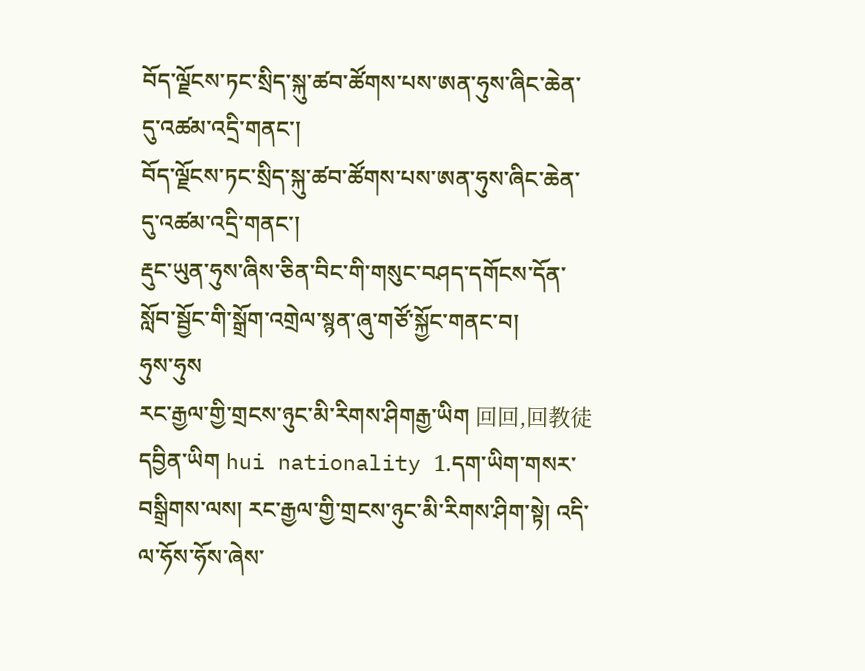བོད་ལྗོངས་ཏང་སྲིད་སྐུ་ཚབ་ཚོགས་པས་ཨན་ཧུས་ཞིང་ཆེན་དུ་འཚམ་འདྲི་གནང་།
བོད་ལྗོངས་ཏང་སྲིད་སྐུ་ཚབ་ཚོགས་པས་ཨན་ཧུས་ཞིང་ཆེན་དུ་འཚམ་འདྲི་གནང་།
རྡུང་ཡུན་ཧུས་ཞིས་ཅིན་བིང་གི་གསུང་བཤད་དགོངས་དོན་སློབ་སྦྱོང་གི་སྒྲོག་འགྲེལ་སྙན་ཞུ་གཙོ་སྐྱོང་གནང་བ།
ཧུས་ཧུས
རང་རྒྱལ་གྱི་གྲངས་ཉུང་མི་རིགས་ཤིགརྒྱ་ཡིག 回回,回教徒 དབྱིན་ཡིག hui nationality 1.དག་ཡིག་གསར་བསྒྲིགས་ལས། རང་རྒྱལ་གྱི་གྲངས་ཉུང་མི་རིགས་ཤིག་སྟེ། འདི་ལ་ཧོས་ཧོས་ཞེས་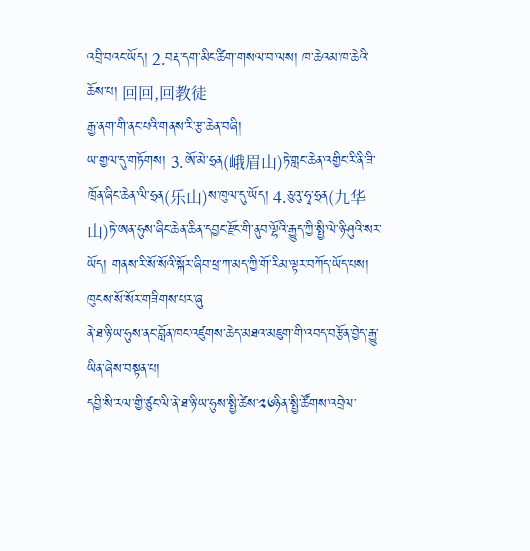འབྲི་བའང་ཡོད། 2.བརྡ་དག་མིང་ཚིག་གསལ་བ་ལས། ཁ་ཆེའམ་ཁ་ཆེའི་ཆོས་པ། 回回,回教徒
རྒྱ་ནག་གི་ནང་པའི་གནས་རི་རྩ་ཆེན་བཞི།
ཡ་གྱལ་དུ་གཏོགས། 3.ཨོ་མེ་ཧྲན(峨眉山)ཏེ་གླང་ཆེན་འགྱིང་རི་ནི་ཟི་ཁྲོན་ཞིང་ཆེན་ལི་ཧྲན(乐山)ས་ཁུལ་དུ་ཡོད། 4.ཅུའུ་ཧྭ་ཧྲན(九华山)ཏེ་ཨན་ཧུས་ཞིང་ཆེན་ཆིན་དབྱང་རྫོང་གི་ནུབ་ལྷོའི་རྒྱུད་ཀྱི་སྤྱི་ལེ་ཉི་ཤུའི་སར་ཡོད། གནས་རི་སོ་སོའི་སྐོར་ཞིབ་ཕྲ་ཀ་མད་ཀྱི་གོ་རིམ་ལྟར་བཀོད་ཡོད་པས། ཁུངས་སོ་སོར་གཟིགས་པར་ཞུ
ནེ་ཐ་ཉི་ཡ་ཧུས་ནང་བློན་ཁང་འཛུགས་ཆེད་མཐའ་མཇུག་གི་འབད་བརྩོན་བྱེད་རྒྱུ་ཡིན་ཞེས་བསྟན་པ།
དབྱི་སི་རལ་གྱི་ཙུང་ལི་ནེ་ཐ་ཉི་ཡ་ཧུས་སྤྱི་ཚེས་༢༦ཉིན་སྤྱི་ཚོགས་འབྲེལ་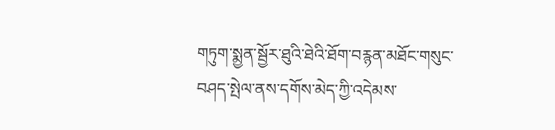གཏུག་སྨྱན་སྦྱོར་ཐུའི་ཐེའི་ཐོག་བརྙན་མཐོང་གསུང་བཤད་སྤེལ་ནས་དགོས་མེད་ཀྱི་འདེམས་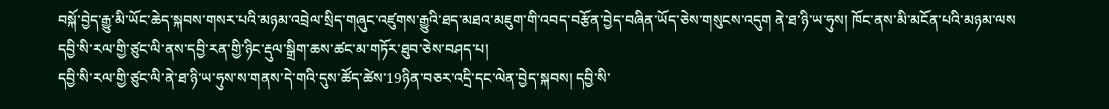བསྐོ་བྱེད་རྒྱུ་མི་ཡོང་ཆེད་སྐབས་གསར་པའི་མཉམ་འབྲེལ་སྲིད་གཞུང་འཛུགས་རྒྱུའི་ཐད་མཐའ་མཇུག་གི་འབད་བརྩོན་བྱེད་བཞིན་ཡོད་ཅེས་གསུངས་འདུག ནེ་ཐ་ཉི་ཡ་ཧུས། ཁོང་ནས་མི་མངོན་པའི་མཉམ་ལས
དབྱི་སི་རལ་གྱི་ཙུང་ལི་ནས་དབྱི་རན་གྱི་ཉིང་རྡུལ་སྒྲིག་ཆས་ཚང་མ་གཏོར་ཐུབ་ཅེས་བཤད་པ།
དབྱི་སི་རལ་གྱི་ཙུང་ལི་ནེ་ཐ་ཉི་ཡ་ཧུས་ས་གནས་དེ་གའི་དུས་ཚོད་ཚེས་19ཉིན་བཅར་འདྲི་དང་ལེན་བྱེད་སྐབས། དབྱི་སི་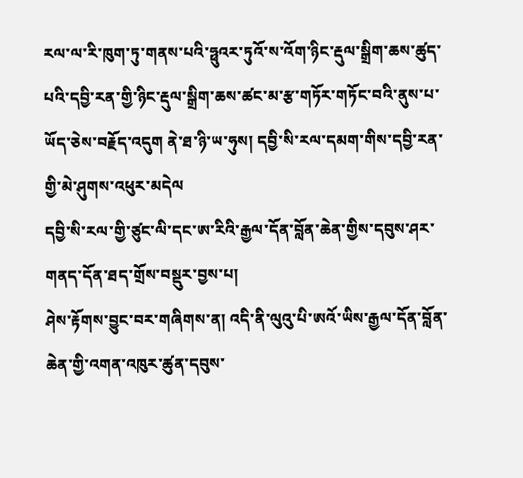རལ་ལ་རི་ཁུག་ཏུ་གནས་པའི་ཧྥུའར་ཏུའོ་ས་འོག་ཉིང་རྡུལ་སྒྲིག་ཆས་ཚུད་པའི་དབྱི་རན་གྱི་ཉིང་རྡུལ་སྒྲིག་ཆས་ཚང་མ་རྩ་གཏོར་གཏོང་བའི་ནུས་པ་ཡོད་ཅེས་བརྗོད་འདུག ནེ་ཐ་ཉི་ཡ་ཧུས། དབྱི་སི་རལ་དམག་གིས་དབྱི་རན་གྱི་མེ་ཤུགས་འཕུར་མདེལ
དབྱི་སི་རལ་གྱི་ཙུང་ལི་དང་ཨ་རིའི་རྒྱལ་དོན་བློན་ཆེན་གྱིས་དབུས་ཤར་གནད་དོན་ཐད་གྲོས་བསྡུར་བྱས་པ།
ཤེས་རྟོགས་བྱུང་བར་གཞིགས་ན། འདི་ནི་ལུའུ་པི་ཨའོ་ཡིས་རྒྱལ་དོན་བློན་ཆེན་གྱི་འགན་འཁུར་ཚུན་དབུས་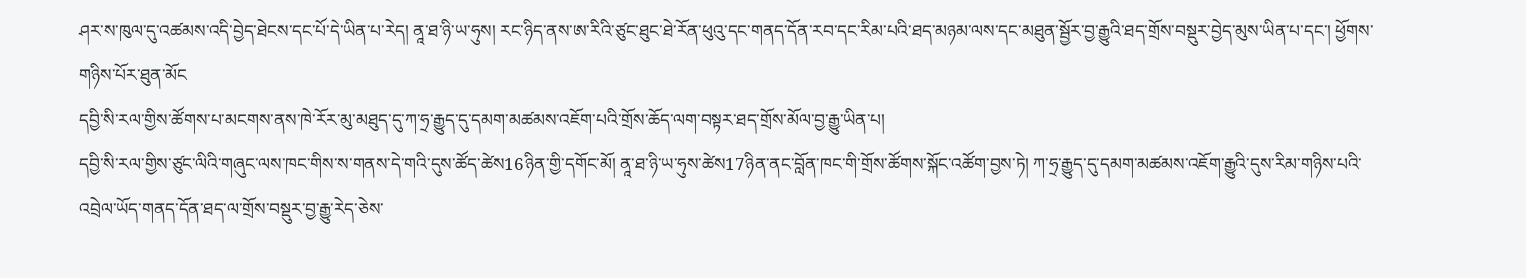ཤར་ས་ཁུལ་དུ་འཚམས་འདི་བྱེད་ཐེངས་དང་པོ་དེ་ཡིན་པ་རེད། ནཱ་ཐ་ཉི་ཡ་ཧུས། རང་ཉིད་ནས་ཨ་རིའི་ཙུང་ཐུང་ཐེ་རོན་ཕུའུ་དང་གནད་དོན་རབ་དང་རིམ་པའི་ཐད་མཉམ་ལས་དང་མཐུན་སྦྱོར་བྱ་རྒྱུའི་ཐད་གྲོས་བསྡུར་བྱེད་མུས་ཡིན་པ་དང་། ཕྱོགས་གཉིས་པོར་ཐུན་མོང
དབྱི་སི་རལ་གྱིས་ཚོགས་པ་མངགས་ནས་ཁེ་རོར་མུ་མཐུད་དུ་ཀ་ཧྲ་རྒྱུད་དུ་དམག་མཚམས་འཇོག་པའི་གྲོས་ཆོད་ལག་བསྟར་ཐད་གྲོས་མོལ་བྱ་རྒྱུ་ཡིན་པ།
དབྱི་སི་རལ་གྱིས་ཙུང་ལིའི་གཞུང་ལས་ཁང་གིས་ས་གནས་དེ་གའི་དུས་ཚོད་ཚེས16ཉིན་གྱི་དགོང་མོ། ནཱ་ཐ་ཉི་ཡ་ཧུས་ཚེས17ཉིན་ནང་བློན་ཁང་གི་གྲོས་ཚོགས་སྐོང་འཚོག་བྱས་ཏེ། ཀ་ཧྲ་རྒྱུད་དུ་དམག་མཚམས་འཇོག་རྒྱུའི་དུས་རིམ་གཉིས་པའི་འབྲེལ་ཡོད་གནད་དོན་ཐད་ལ་གྲོས་བསྡུར་བྱ་རྒྱུ་རེད་ཅེས་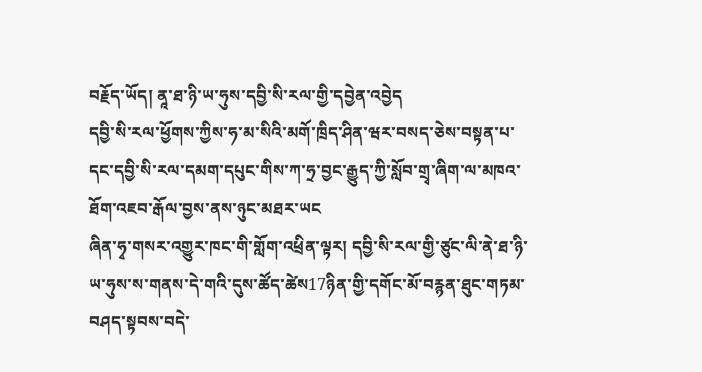བརྗོད་ཡོད། ནཱ་ཐ་ཉི་ཡ་ཧུས་དབྱི་སི་རལ་གྱི་དབྱེན་འབྱེད
དབྱི་སི་རལ་ཕྱོགས་ཀྱིས་ཧ་མ་སིའི་མགོ་ཁྲིད་ཤིན་ཝར་བསད་ཅེས་བསྟན་པ་དང་དབྱི་སི་རལ་དམག་དཔུང་གིས་ཀ་ཧྲ་བྱང་རྒྱུད་ཀྱི་སློབ་གྲྭ་ཞིག་ལ་མཁའ་ཐོག་འཇབ་རྒོལ་བྱས་ནས་ཉུང་མཐར་ཡང
ཞིན་ཧྭ་གསར་འགྱུར་ཁང་གི་གློག་འཕྲིན་ལྟར། དབྱི་སི་རལ་གྱི་ཙུང་ལི་ནེ་ཐ་ཉི་ཡ་ཧུས་ས་གནས་དེ་གའི་དུས་ཚོད་ཚེས17ཉིན་གྱི་དགོང་མོ་བརྙན་ཐུང་གཏམ་བཤད་སྟབས་བདེ་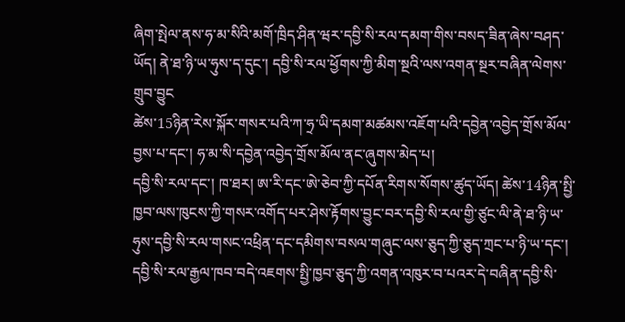ཞིག་སྤེལ་ནས་ཧ་མ་སིའི་མགོ་ཁྲིད་ཤིན་ཝར་དབྱི་སི་རལ་དམག་གིས་བསད་ཟིན་ཞེས་བཤད་ཡོད། ནེ་ཐ་ཉི་ཡ་ཧུས་ད་དུང་། དབྱི་སི་རལ་ཕྱོགས་ཀྱི་མིག་སྔའི་ལས་འགན་སྔར་བཞིན་ལེགས་གྲུབ་བྱུང
ཚེས་15ཉིན་རེས་སྐོར་གསར་པའི་ཀ་ཧྲ་ཡི་དམག་མཚམས་འཇོག་པའི་དབྱེན་འབྱེད་གྲོས་མོལ་བྱས་པ་དང་། ཧ་མ་སི་དབྱེན་འབྱེད་གྲོས་མོལ་ནང་ཞུགས་མེད་པ།
དབྱི་སི་རལ་དང་། ཁ་ཐར། ཨ་རི་དང་ཨེ་ཅེབ་ཀྱི་དཔོན་རིགས་སོགས་ཚུད་ཡོད། ཚེས་14ཉིན་སྤྱི་ཁྱབ་ལས་ཁུངས་ཀྱི་གསར་འགོད་པར་ཤེས་རྟོགས་བྱུང་བར་དབྱི་སི་རལ་གྱི་ཙུང་ལི་ནེ་ཐ་ཉི་ཡ་ཧུས་དབྱི་སི་རལ་གསང་འཕྲིན་དང་དམིགས་བསལ་གཞུང་ལས་ཅུད་ཀྱི་ཅུད་ཀྲང་པ་ཉི་ཡ་དང་། དབྱི་སི་རལ་རྒྱལ་ཁབ་བདེ་འཇགས་སྤྱི་ཁྱབ་ཅུད་ཀྱི་འགན་འཁུར་བ་པའར་དེ་བཞིན་དབྱི་སི་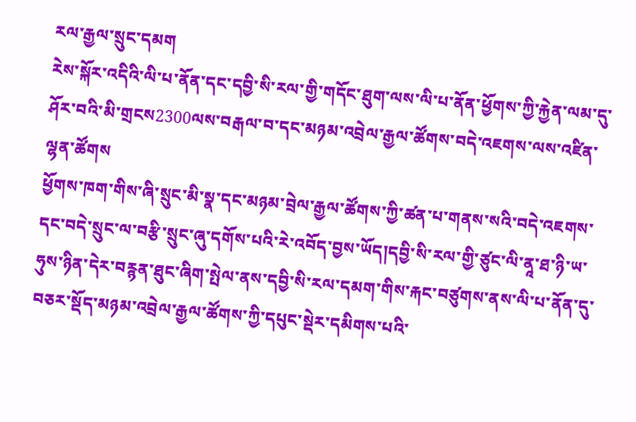རལ་རྒྱལ་སྲུང་དམག
རེས་སྐོར་འདིའི་ལི་པ་ནོན་དང་དབྱི་སི་རལ་གྱི་གདོང་ཐུག་ལས་ལི་པ་ནོན་ཕྱོགས་ཀྱི་རྐྱེན་ལམ་དུ་ཤོར་བའི་མི་གྲངས2300ལས་བརྒལ་བ་དང་མཉམ་འབྲེལ་རྒྱལ་ཚོགས་བདེ་འཇགས་ལས་འཛིན་ལྷན་ཚོགས
ཕྱོགས་ཁག་གིས་ཞི་སྲུང་མི་སྣ་དང་མཉམ་བྲེལ་རྒྱལ་ཚོགས་ཀྱི་ཚན་པ་གནས་སའི་བདེ་འཇགས་དང་བདེ་སྲུང་ལ་བརྩི་སྲུང་ཞུ་དགོས་པའི་རེ་འབོད་བྱས་ཡོད།དབྱི་སི་རལ་གྱི་ཙུང་ལི་ནཱ་ཐ་ཉི་ཡ་ཧུས་ཉིན་དེར་བརྙན་ཐུང་ཞིག་སྤེལ་ནས་དབྱི་སི་རལ་དམག་གིས་རྐང་བཙུགས་ནས་ལི་པ་ནོན་དུ་བཅར་སྡོད་མཉམ་འབྲེལ་རྒྱལ་ཚོགས་ཀྱི་དཔུང་སྡེར་དམིགས་པའི་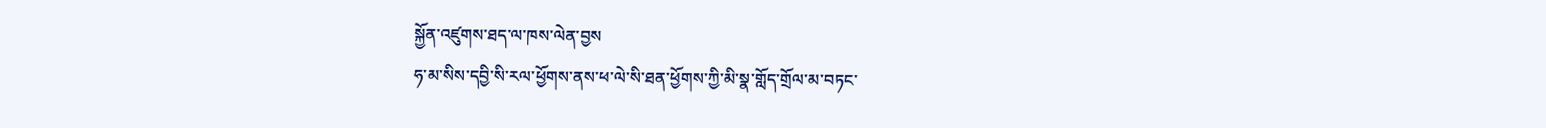སྐྱོན་འཛུགས་ཐད་ལ་ཁས་ལེན་བྱས
ཧ་མ་སིས་དབྱི་སི་རལ་ཕྱོགས་ནས་ཕ་ལེ་སི་ཐན་ཕྱོགས་ཀྱི་མི་སྣ་གློད་གྲོལ་མ་བཏང་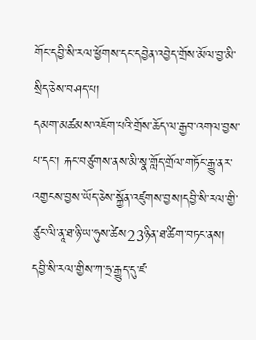གོང་དབྱི་སི་རལ་ཕྱོགས་དང་དབྱེན་འབྱེད་གྲོས་མོལ་བྱ་མི་སྲིད་ཅེས་བཤད་པ།
དམག་མཚམས་འཇོག་པའི་གྲོས་ཆོད་ལ་རྒྱབ་འགལ་བྱས་པ་དང་། རྐང་བཙུགས་ནས་མི་སྣ་གློད་གྲོལ་གཏོང་རྒྱུ་ནར་འགྱངས་བྱས་ཡོད་ཅེས་སྐྱོན་འཛུགས་བྱས།དབྱི་སི་རལ་གྱི་ཙུང་ལི་ནཱ་ཐ་ཉི་ཡ་ཧུས་ཚེས23ཉིན་ཐ་ཚིག་བཏང་ནས། དབྱི་སི་རལ་གྱིས་ཀ་ཧྲ་རྒྱུད་དུ་ཛ་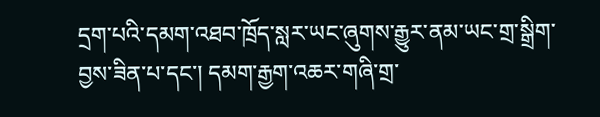དྲག་པའི་དམག་འཐབ་ཁྲོད་སླར་ཡང་ཞུགས་རྒྱུར་ནམ་ཡང་གྲ་སྒྲིག་བྱས་ཟིན་པ་དང་། དམག་རྒྱག་འཆར་གཞི་གྲ་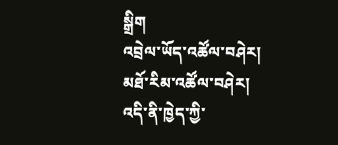སྒྲིག
འབྲེལ་ཡོད་འཚོལ་བཤེར།
མཐོ་རིམ་འཚོལ་བཤེར།
འདི་ནི་ཁྱེད་ཀྱི་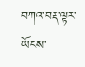བཀའ་བརྡ་ལྟར་ཡོངས་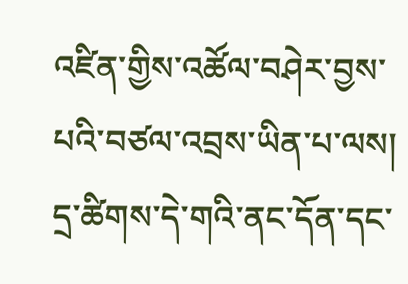འཛིན་གྱིས་འཚོལ་བཤེར་བྱས་པའི་བཙལ་འབྲས་ཡིན་པ་ལས། དྲ་ཚིགས་དེ་གའི་ནང་དོན་དང་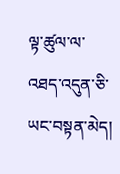ལྟ་ཚུལ་ལ་འཐད་འདུན་ཅི་ཡང་བསྟན་མེད།